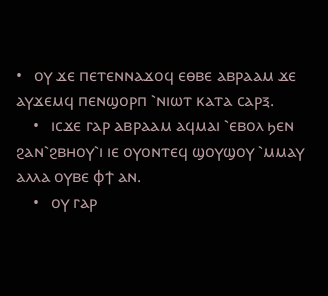•   ⲟⲩ ϫⲉ ⲡⲉⲧⲉⲛⲛⲁϫⲟϥ ⲉⲑⲃⲉ ⲁⲃⲣⲁⲁⲙ ϫⲉ ⲁⲩϫⲉⲙϥ ⲡⲉⲛϣⲟⲣⲡ ⳿ⲛⲓⲱⲧ ⲕⲁⲧⲁ ⲥⲁⲣⲝ.
    •   ⲓⲥϫⲉ ⲅⲁⲣ ⲁⲃⲣⲁⲁⲙ ⲁϥⲙⲁⲓ ⳿ⲉⲃⲟⲗ ϧⲉⲛ ϩⲁⲛ⳿ϩⲃⲏⲟⲩ⳿ⲓ ⲓⲉ ⲟⲩⲟⲛⲧⲉϥ ϣⲟⲩϣⲟⲩ ⳿ⲙⲙⲁⲩ ⲁⲗⲗⲁ ⲟⲩⲃⲉ ⲫϯ ⲁⲛ.
    •   ⲟⲩ ⲅⲁⲣ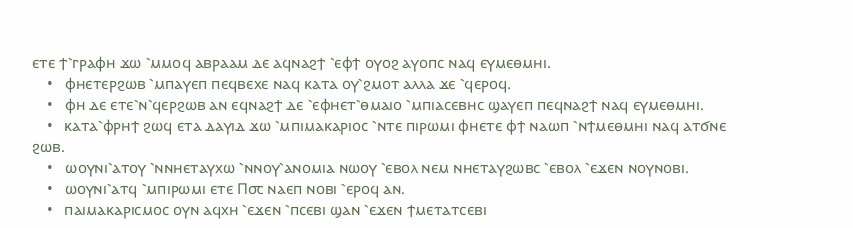ⲉⲧⲉ ϯ⳿ⲅⲣⲁⲫⲏ ϫⲱ ⳿ⲙⲙⲟϥ ⲁⲃⲣⲁⲁⲙ ⲇⲉ ⲁϥⲛⲁϩϯ ⳿ⲉⲫϯ ⲟⲩⲟϩ ⲁⲩⲟⲡⲥ ⲛⲁϥ ⲉⲩⲙⲉⲑⲙⲏⲓ.
    •   ⲫⲏⲉⲧⲉⲣϩⲱⲃ ⳿ⲙⲡⲁⲩⲉⲡ ⲡⲉϥⲃⲉⲭⲉ ⲛⲁϥ ⲕⲁⲧⲁ ⲟⲩ⳿ϩⲙⲟⲧ ⲁⲗⲗⲁ ϫⲉ ⳿ϥⲉⲣⲟϥ.
    •   ⲫⲏ ⲇⲉ ⲉⲧⲉ⳿ⲛ⳿ϥⲉⲣϩⲱⲃ ⲁⲛ ⲉϥⲛⲁϩϯ ⲇⲉ ⳿ⲉⲫⲏⲉⲧ⳿ⲑⲙⲁⲓⲟ ⳿ⲙⲡⲓⲁⲥⲉⲃⲏⲥ ϣⲁⲩⲉⲡ ⲡⲉϥⲛⲁϩϯ ⲛⲁϥ ⲉⲩⲙⲉⲑⲙⲏⲓ.
    •   ⲕⲁⲧⲁ⳿ⲫⲣⲏϯ ϩⲱϥ ⲉⲧⲁ ⲇⲁⲩⲓⲇ ϫⲱ ⳿ⲙⲡⲓⲙⲁⲕⲁⲣⲓⲟⲥ ⳿ⲛⲧⲉ ⲡⲓⲣⲱⲙⲓ ⲫⲏⲉⲧⲉ ⲫϯ ⲛⲁⲱⲡ ⳿ⲛϯⲙⲉⲑⲙⲏⲓ ⲛⲁϥ ⲁⲧϭⲛⲉ ϩⲱⲃ.
    •   ⲱⲟⲩⲛⲓ⳿ⲁⲧⲟⲩ ⳿ⲛⲛⲏⲉⲧⲁⲩⲭⲱ ⳿ⲛⲛⲟⲩ⳿ⲁⲛⲟⲙⲓⲁ ⲛⲱⲟⲩ ⳿ⲉⲃⲟⲗ ⲛⲉⲙ ⲛⲏⲉⲧⲁⲩϩⲱⲃⲥ ⳿ⲉⲃⲟⲗ ⳿ⲉϫⲉⲛ ⲛⲟⲩⲛⲟⲃⲓ.
    •   ⲱⲟⲩⲛⲓ⳿ⲁⲧϥ ⳿ⲙⲡⲓⲣⲱⲙⲓ ⲉⲧⲉ Ⲡ⳪ ⲛⲁⲉⲡ ⲛⲟⲃⲓ ⳿ⲉⲣⲟϥ ⲁⲛ.
    •   ⲡⲁⲓⲙⲁⲕⲁⲣⲓⲥⲙⲟⲥ ⲟⲩⲛ ⲁϥⲭⲏ ⳿ⲉϫⲉⲛ ⳿ⲡⲥⲉⲃⲓ ϣⲁⲛ ⳿ⲉϫⲉⲛ ϯⲙⲉⲧⲁⲧⲥⲉⲃⲓ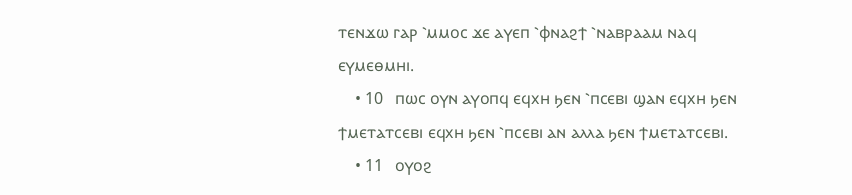ⲧⲉⲛϫⲱ ⲅⲁⲣ ⳿ⲙⲙⲟⲥ ϫⲉ ⲁⲩⲉⲡ ⳿ⲫⲛⲁϩϯ ⳿ⲛⲁⲃⲣⲁⲁⲙ ⲛⲁϥ ⲉⲩⲙⲉⲑⲙⲏⲓ.
    • 10   ⲡⲱⲥ ⲟⲩⲛ ⲁⲩⲟⲡϥ ⲉϥⲭⲏ ϧⲉⲛ ⳿ⲡⲥⲉⲃⲓ ϣⲁⲛ ⲉϥⲭⲏ ϧⲉⲛ ϯⲙⲉⲧⲁⲧⲥⲉⲃⲓ ⲉϥⲭⲏ ϧⲉⲛ ⳿ⲡⲥⲉⲃⲓ ⲁⲛ ⲁⲗⲗⲁ ϧⲉⲛ ϯⲙⲉⲧⲁⲧⲥⲉⲃⲓ.
    • 11   ⲟⲩⲟϩ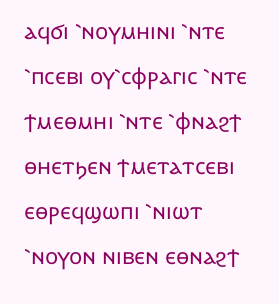ⲁϥϭⲓ ⳿ⲛⲟⲩⲙⲏⲓⲛⲓ ⳿ⲛⲧⲉ ⳿ⲡⲥⲉⲃⲓ ⲟⲩ⳿ⲥⲫⲣⲁⲅⲓⲥ ⳿ⲛⲧⲉ ϯⲙⲉⲑⲙⲏⲓ ⳿ⲛⲧⲉ ⳿ⲫⲛⲁϩϯ ⲑⲏⲉⲧϧⲉⲛ ϯⲙⲉⲧⲁⲧⲥⲉⲃⲓ ⲉⲑⲣⲉϥϣⲱⲡⲓ ⳿ⲛⲓⲱⲧ ⳿ⲛⲟⲩⲟⲛ ⲛⲓⲃⲉⲛ ⲉⲑⲛⲁϩϯ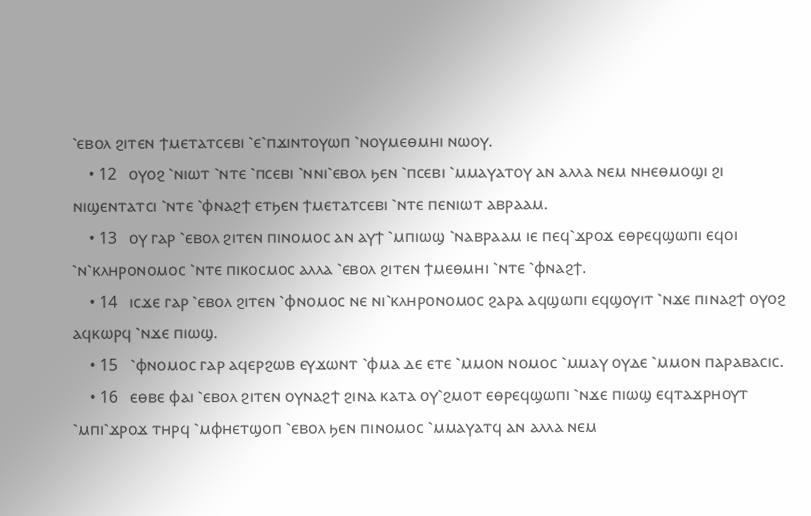⳿ⲉⲃⲟⲗ ϩⲓⲧⲉⲛ ϯⲙⲉⲧⲁⲧⲥⲉⲃⲓ ⳿ⲉ⳿ⲡϫⲓⲛⲧⲟⲩⲱⲡ ⳿ⲛⲟⲩⲙⲉⲑⲙⲏⲓ ⲛⲱⲟⲩ.
    • 12   ⲟⲩⲟϩ ⳿ⲛⲓⲱⲧ ⳿ⲛⲧⲉ ⳿ⲡⲥⲉⲃⲓ ⳿ⲛⲛⲓ⳿ⲉⲃⲟⲗ ϧⲉⲛ ⳿ⲡⲥⲉⲃⲓ ⳿ⲙⲙⲁⲩⲁⲧⲟⲩ ⲁⲛ ⲁⲗⲗⲁ ⲛⲉⲙ ⲛⲏⲉⲑⲙⲟϣⲓ ϩⲓ ⲛⲓϣⲉⲛⲧⲁⲧⲥⲓ ⳿ⲛⲧⲉ ⳿ⲫⲛⲁϩϯ ⲉⲧϧⲉⲛ ϯⲙⲉⲧⲁⲧⲥⲉⲃⲓ ⳿ⲛⲧⲉ ⲡⲉⲛⲓⲱⲧ ⲁⲃⲣⲁⲁⲙ.
    • 13   ⲟⲩ ⲅⲁⲣ ⳿ⲉⲃⲟⲗ ϩⲓⲧⲉⲛ ⲡⲓⲛⲟⲙⲟⲥ ⲁⲛ ⲁⲩϯ ⳿ⲙⲡⲓⲱϣ ⳿ⲛⲁⲃⲣⲁⲁⲙ ⲓⲉ ⲡⲉϥ⳿ϫⲣⲟϫ ⲉⲑⲣⲉϥϣⲱⲡⲓ ⲉϥⲟⲓ ⳿ⲛ⳿ⲕⲗⲏⲣⲟⲛⲟⲙⲟⲥ ⳿ⲛⲧⲉ ⲡⲓⲕⲟⲥⲙⲟⲥ ⲁⲗⲗⲁ ⳿ⲉⲃⲟⲗ ϩⲓⲧⲉⲛ ϯⲙⲉⲑⲙⲏⲓ ⳿ⲛⲧⲉ ⳿ⲫⲛⲁϩϯ.
    • 14   ⲓⲥϫⲉ ⲅⲁⲣ ⳿ⲉⲃⲟⲗ ϩⲓⲧⲉⲛ ⳿ⲫⲛⲟⲙⲟⲥ ⲛⲉ ⲛⲓ⳿ⲕⲗⲏⲣⲟⲛⲟⲙⲟⲥ ϩⲁⲣⲁ ⲁϥϣⲱⲡⲓ ⲉϥϣⲟⲩⲓⲧ ⳿ⲛϫⲉ ⲡⲓⲛⲁϩϯ ⲟⲩⲟϩ ⲁϥⲕⲱⲣϥ ⳿ⲛϫⲉ ⲡⲓⲱϣ.
    • 15   ⳿ⲫⲛⲟⲙⲟⲥ ⲅⲁⲣ ⲁϥⲉⲣϩⲱⲃ ⲉⲩϫⲱⲛⲧ ⳿ⲫⲙⲁ ⲇⲉ ⲉⲧⲉ ⳿ⲙⲙⲟⲛ ⲛⲟⲙⲟⲥ ⳿ⲙⲙⲁⲩ ⲟⲩⲇⲉ ⳿ⲙⲙⲟⲛ ⲡⲁⲣⲁⲃⲁⲥⲓⲥ.
    • 16   ⲉⲑⲃⲉ ⲫⲁⲓ ⳿ⲉⲃⲟⲗ ϩⲓⲧⲉⲛ ⲟⲩⲛⲁϩϯ ϩⲓⲛⲁ ⲕⲁⲧⲁ ⲟⲩ⳿ϩⲙⲟⲧ ⲉⲑⲣⲉϥϣⲱⲡⲓ ⳿ⲛϫⲉ ⲡⲓⲱϣ ⲉϥⲧⲁϫⲣⲏⲟⲩⲧ ⳿ⲙⲡⲓ⳿ϫⲣⲟϫ ⲧⲏⲣϥ ⳿ⲙⲫⲏⲉⲧϣⲟⲡ ⳿ⲉⲃⲟⲗ ϧⲉⲛ ⲡⲓⲛⲟⲙⲟⲥ ⳿ⲙⲙⲁⲩⲁⲧϥ ⲁⲛ ⲁⲗⲗⲁ ⲛⲉⲙ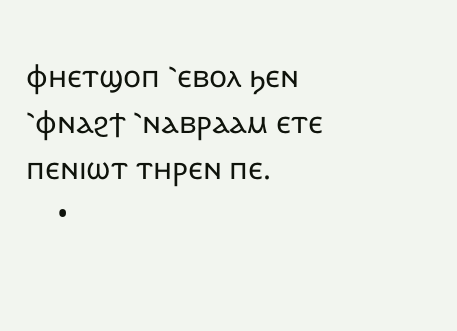ⲫⲏⲉⲧϣⲟⲡ ⳿ⲉⲃⲟⲗ ϧⲉⲛ ⳿ⲫⲛⲁϩϯ ⳿ⲛⲁⲃⲣⲁⲁⲙ ⲉⲧⲉ ⲡⲉⲛⲓⲱⲧ ⲧⲏⲣⲉⲛ ⲡⲉ.
    •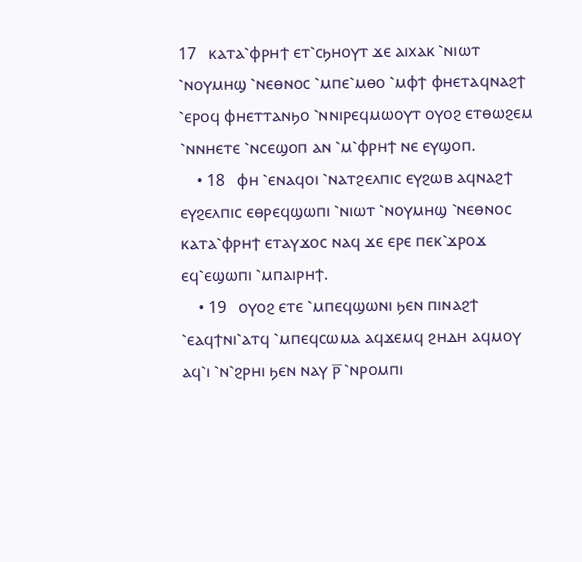17   ⲕⲁⲧⲁ⳿ⲫⲣⲏϯ ⲉⲧ⳿ⲥϧⲏⲟⲩⲧ ϫⲉ ⲁⲓⲭⲁⲕ ⳿ⲛⲓⲱⲧ ⳿ⲛⲟⲩⲙⲏϣ ⳿ⲛⲉⲑⲛⲟⲥ ⳿ⲙⲡⲉ⳿ⲙⲑⲟ ⳿ⲙⲫϯ ⲫⲏⲉⲧⲁϥⲛⲁϩϯ ⳿ⲉⲣⲟϥ ⲫⲏⲉⲧⲧⲁⲛϧⲟ ⳿ⲛⲛⲓⲣⲉϥⲙⲱⲟⲩⲧ ⲟⲩⲟϩ ⲉⲧⲑⲱϩⲉⲙ ⳿ⲛⲛⲏⲉⲧⲉ ⳿ⲛⲥⲉϣⲟⲡ ⲁⲛ ⳿ⲙ⳿ⲫⲣⲏϯ ⲛⲉ ⲉⲩϣⲟⲡ.
    • 18   ⲫⲏ ⳿ⲉⲛⲁϥⲟⲓ ⳿ⲛⲁⲧϩⲉⲗⲡⲓⲥ ⲉⲩϩⲱⲃ ⲁϥⲛⲁϩϯ ⲉⲩϩⲉⲗⲡⲓⲥ ⲉⲑⲣⲉϥϣⲱⲡⲓ ⳿ⲛⲓⲱⲧ ⳿ⲛⲟⲩⲙⲏϣ ⳿ⲛⲉⲑⲛⲟⲥ ⲕⲁⲧⲁ⳿ⲫⲣⲏϯ ⲉⲧⲁⲩϫⲟⲥ ⲛⲁϥ ϫⲉ ⲉⲣⲉ ⲡⲉⲕ⳿ϫⲣⲟϫ ⲉϥ⳿ⲉϣⲱⲡⲓ ⳿ⲙⲡⲁⲓⲣⲏϯ.
    • 19   ⲟⲩⲟϩ ⲉⲧⲉ ⳿ⲙⲡⲉϥϣⲱⲛⲓ ϧⲉⲛ ⲡⲓⲛⲁϩϯ ⳿ⲉⲁϥϯⲛⲓ⳿ⲁⲧϥ ⳿ⲙⲡⲉϥⲥⲱⲙⲁ ⲁϥϫⲉⲙϥ ϩⲏⲇⲏ ⲁϥⲙⲟⲩ ⲁϥ⳿ⲓ ⳿ⲛ⳿ϩⲣⲏⲓ ϧⲉⲛ ⲛⲁⲩ ⲣ̅ ⳿ⲛⲣⲟⲙⲡⲓ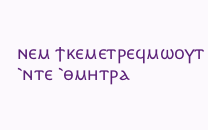ⲛⲉⲙ ϯⲕⲉⲙⲉⲧⲣⲉϥⲙⲱⲟⲩⲧ ⳿ⲛⲧⲉ ⳿ⲑⲙⲏⲧⲣⲁ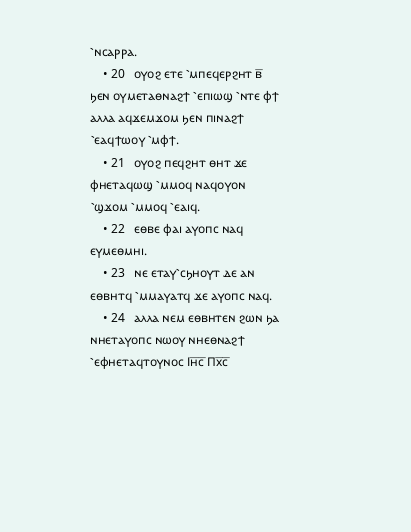⳿ⲛⲥⲁⲣⲣⲁ.
    • 20   ⲟⲩⲟϩ ⲉⲧⲉ ⳿ⲙⲡⲉϥⲉⲣϩⲏⲧ ⲃ̅ ϧⲉⲛ ⲟⲩⲙⲉⲧⲁⲑⲛⲁϩϯ ⳿ⲉⲡⲓⲱϣ ⳿ⲛⲧⲉ ⲫϯ ⲁⲗⲗⲁ ⲁϥϫⲉⲙϫⲟⲙ ϧⲉⲛ ⲡⲓⲛⲁϩϯ ⳿ⲉⲁϥϯⲱⲟⲩ ⳿ⲙⲫϯ.
    • 21   ⲟⲩⲟϩ ⲡⲉϥϩⲏⲧ ⲑⲏⲧ ϫⲉ ⲫⲏⲉⲧⲁϥⲱϣ ⳿ⲙⲙⲟϥ ⲛⲁϥⲟⲩⲟⲛ ⳿ϣϫⲟⲙ ⳿ⲙⲙⲟϥ ⳿ⲉⲁⲓϥ.
    • 22   ⲉⲑⲃⲉ ⲫⲁⲓ ⲁⲩⲟⲡⲥ ⲛⲁϥ ⲉⲩⲙⲉⲑⲙⲏⲓ.
    • 23   ⲛⲉ ⲉⲧⲁⲩ⳿ⲥϧⲏⲟⲩⲧ ⲇⲉ ⲁⲛ ⲉⲑⲃⲏⲧϥ ⳿ⲙⲙⲁⲩⲁⲧϥ ϫⲉ ⲁⲩⲟⲡⲥ ⲛⲁϥ.
    • 24   ⲁⲗⲗⲁ ⲛⲉⲙ ⲉⲑⲃⲏⲧⲉⲛ ϩⲱⲛ ϧⲁ ⲛⲏⲉⲧⲁⲩⲟⲡⲥ ⲛⲱⲟⲩ ⲛⲏⲉⲑⲛⲁϩϯ ⳿ⲉⲫⲏⲉⲧⲁϥⲧⲟⲩⲛⲟⲥ Ⲓⲏ̅ⲥ̅ Ⲡⲭ̅ⲥ̅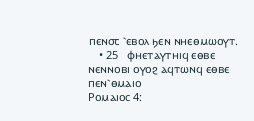ⲡⲉⲛ⳪ ⳿ⲉⲃⲟⲗ ϧⲉⲛ ⲛⲏⲉⲑⲙⲱⲟⲩⲧ.
    • 25   ⲫⲏⲉⲧⲁⲩⲧⲏⲓϥ ⲉⲑⲃⲉ ⲛⲉⲛⲛⲟⲃⲓ ⲟⲩⲟϩ ⲁϥⲧⲱⲛϥ ⲉⲑⲃⲉ ⲡⲉⲛ⳿ⲑⲙⲁⲓⲟ
Ⲣⲟⲙⲁⲓⲟⲥ 4: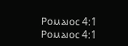Ⲣⲟⲙⲁⲓⲟⲥ 4:1
Ⲣⲟⲙⲁⲓⲟⲥ 4:1